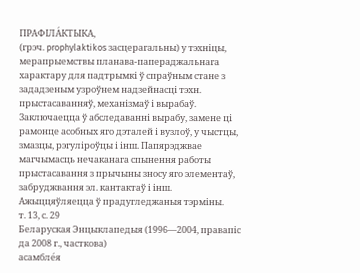ПРАФІЛА́КТЫКА,
(грэч. prophylaktikos засцерагальны) у тэхніцы, мерапрыемствы планава-папераджальнага характару для падтрымкі ў спраўным стане з зададзеным узроўнем надзейнасці тэхн. прыстасаванняў, механізмаў і вырабаў. Заключаецца ў абследаванні вырабу, замене ці рамонце асобных яго дэталей і вузлоў, у чыстцы, змазцы, рэгуліроўцы і інш. Папярэджвае магчымасць нечаканага спынення работы прыстасавання з прычыны зносу яго элементаў, забруджвання эл. кантактаў і інш. Ажыццяўляецца ў прадугледжаныя тэрміны.
т. 13, с. 29
Беларуская Энцыклапедыя (1996—2004, правапіс да 2008 г., часткова)
асамбле́я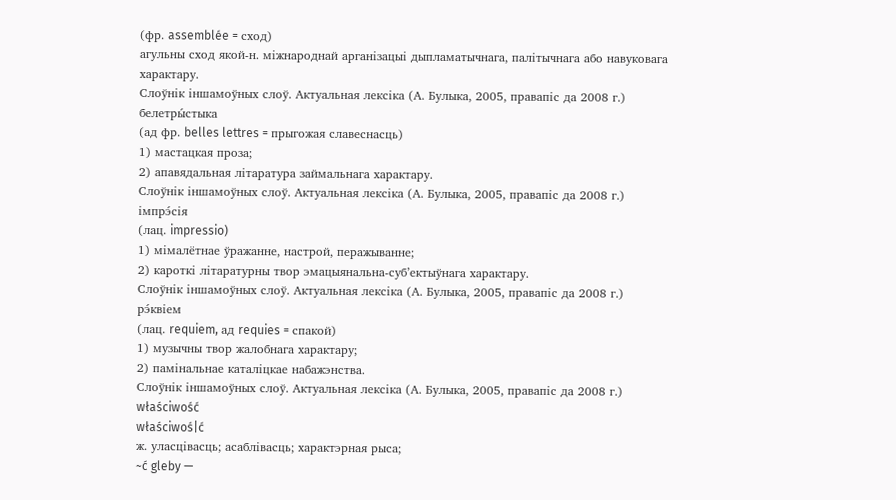(фр. assemblée = сход)
агульны сход якой-н. міжнароднай арганізацыі дыпламатычнага, палітычнага або навуковага характару.
Слоўнік іншамоўных слоў. Актуальная лексіка (А. Булыка, 2005, правапіс да 2008 г.)
белетры́стыка
(ад фр. belles lettres = прыгожая славеснасць)
1) мастацкая проза;
2) апавядальная літаратура займальнага характару.
Слоўнік іншамоўных слоў. Актуальная лексіка (А. Булыка, 2005, правапіс да 2008 г.)
імпрэ́сія
(лац. impressio)
1) мімалётнае ўражанне, настрой, перажыванне;
2) кароткі літаратурны твор эмацыянальна-суб’ектыўнага характару.
Слоўнік іншамоўных слоў. Актуальная лексіка (А. Булыка, 2005, правапіс да 2008 г.)
рэ́квіем
(лац. requiem, ад requies = спакой)
1) музычны твор жалобнага характару;
2) памінальнае каталіцкае набажэнства.
Слоўнік іншамоўных слоў. Актуальная лексіка (А. Булыка, 2005, правапіс да 2008 г.)
właściwość
właściwoś|ć
ж. уласцівасць; асаблівасць; характэрная рыса;
~ć gleby —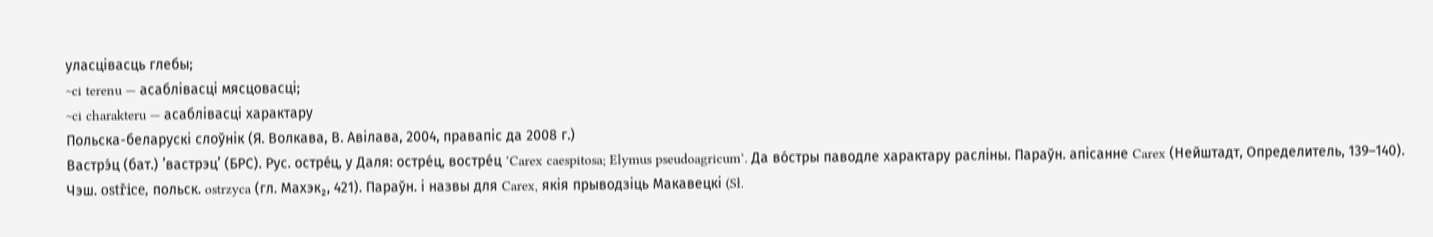уласцівасць глебы;
~ci terenu — асаблівасці мясцовасці;
~ci charakteru — асаблівасці характару
Польска-беларускі слоўнік (Я. Волкава, В. Авілава, 2004, правапіс да 2008 г.)
Вастрэ́ц (бат.) ’вастрэц’ (БРС). Рус. остре́ц, у Даля: остре́ц, востре́ц ’Carex caespitosa; Elymus pseudoagricum’. Да во́стры паводле характару расліны. Параўн. апісанне Carex (Нейштадт, Определитель, 139–140). Чэш. ostřice, польск. ostrzyca (гл. Махэк₂, 421). Параўн. і назвы для Carex, якія прыводзіць Макавецкі (Sł.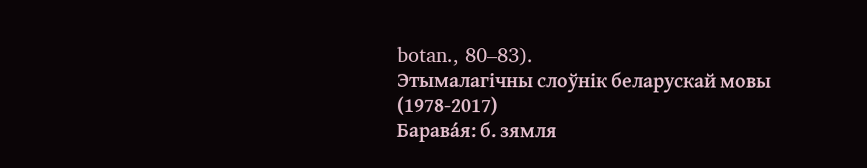botan., 80–83).
Этымалагічны слоўнік беларускай мовы (1978-2017)
Барава́я: б. зямля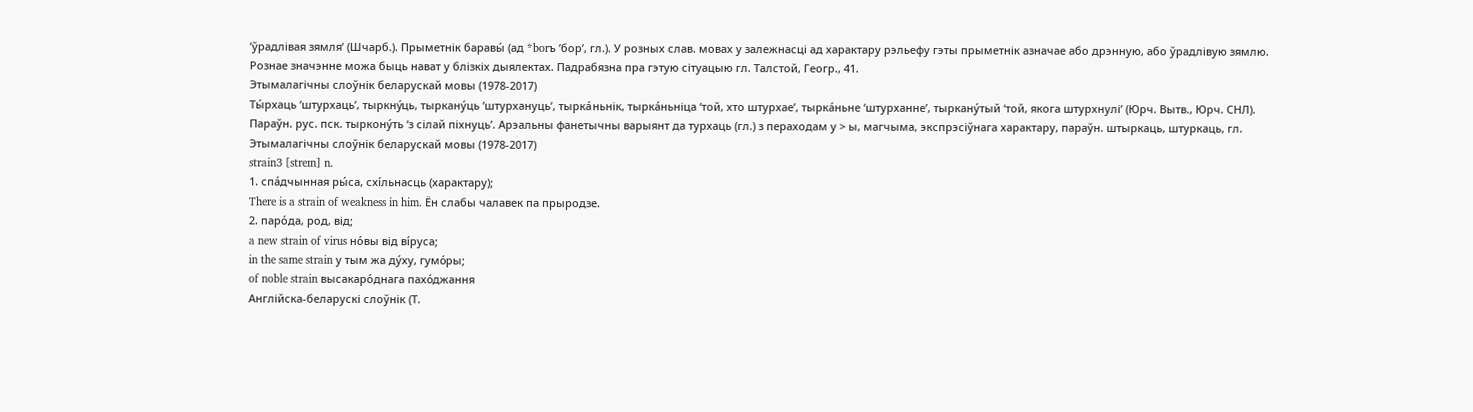’ўрадлівая зямля’ (Шчарб.). Прыметнік баравы́ (ад *borъ ’бор’, гл.). У розных слав. мовах у залежнасці ад характару рэльефу гэты прыметнік азначае або дрэнную, або ўрадлівую зямлю. Рознае значэнне можа быць нават у блізкіх дыялектах. Падрабязна пра гэтую сітуацыю гл. Талстой, Геогр., 41.
Этымалагічны слоўнік беларускай мовы (1978-2017)
Ты́рхаць ‘штурхаць’, тыркну́ць, тыркану́ць ‘штурхануць’, тырка́ньнік, тырка́ньніца ‘той, хто штурхае’, тырка́ньне ‘штурханне’, тыркану́тый ‘той, якога штурхнулі’ (Юрч. Вытв., Юрч. СНЛ). Параўн. рус. пск. тыркону́ть ‘з сілай піхнуць’. Арэальны фанетычны варыянт да турхаць (гл.) з пераходам у > ы, магчыма, экспрэсіўнага характару, параўн. штыркаць, штуркаць, гл.
Этымалагічны слоўнік беларускай мовы (1978-2017)
strain3 [streɪn] n.
1. спа́дчынная ры́са, схі́льнасць (характару);
There is a strain of weakness in him. Ён слабы чалавек па прыродзе.
2. паро́да, род, від;
a new strain of virus но́вы від ві́руса;
in the same strain у тым жа ду́ху, гумо́ры;
of noble strain высакаро́днага пахо́джання
Англійска-беларускі слоўнік (Т.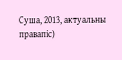Суша, 2013, актуальны правапіс)